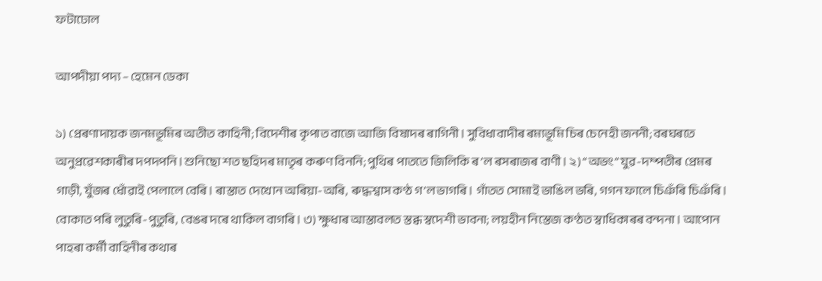ফটাঢোল

আপদীয়া পদ্য – হেমেন ডেকা

১) প্রেৰণাদায়ক জনমভূমিৰ অতীত কাহিনী; বিদেশীৰ কৃপাত বাজে আজি বিষাদৰ ৰাগিনী। সুবিধাবাদীৰ ৰম্যভূমি চিৰ চেনেহী জননী; বৰঘৰতে অনুপ্রৱেশকাৰীৰ দপদপনি। শুনিছো শত ছহিদৰ মাতৃৰ কৰুণ বিননি; পুথিৰ পাততে জিলিকি ৰ’ল ৰসৰাজৰ বাণী। ২) “অভং” যুৱ-দম্পতীৰ প্রেমৰ গাড়ী, যুঁজৰ ধোঁৱাই পেলালে বেৰি। ৰাস্তাত দেখোন অৰিয়া-অৰি, ৰুদ্ধশ্বাস কণ্ঠ গ’ল ভাগৰি। গাঁতত সোমাই ভাঙিল ভৰি, গগন ফালে চিঞঁৰি চিঞঁৰি। বোকাত পৰি লুতুৰি-পুতুৰি, বেঙৰ দৰে থাকিল বাগৰি। ৩) ক্ষুধাৰ আস্তাবলত স্তব্ধ স্বদেশী ভাবনা; লয়হীন নিস্তেজ কণ্ঠত স্বাধিকাৰৰ বন্দনা। আপোন পাহৰা কৰ্মী বাহিনীৰ কথাৰ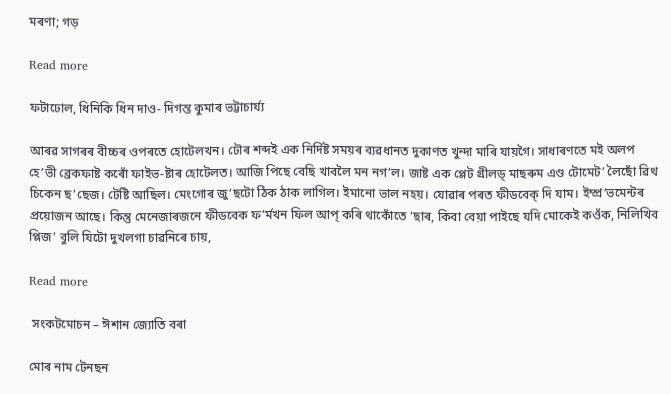মৰণা; গড়

Read more

ফটাঢোল, ধিনিকি ধিন দাও- দিগন্ত কুমাৰ ভট্টাচাৰ্য্য

আৰৱ সাগৰৰ বীচ্চৰ ওপৰতে হোটেলখন। ঢৌৰ শব্দই এক নিৰ্দিষ্ট সময়ৰ ব্যৱধানত দুকাণত খুন্দা মাৰি যায়গৈ। সাধাৰণতে মই অলপ হে’ভী ব্ৰেকফাষ্ট কৰোঁ ফাইভ-ষ্টাৰ হোটেলত। আজি পিছে বেছি খাবলৈ মন নগ’ল। জাষ্ট এক প্লেট গ্ৰীলড্ মাছৰুম এণ্ড টোমেট’ লৈছোঁ ৱিথ চিকেন ছ’ছেজ। টেষ্টি আছিল। মেংগোৰ জু’ছটো ঠিক ঠাক লাগিল। ইমানো ভাল নহয়। যোৱাৰ পৰত ফীডবেক্ দি যাম। ইম্প্ৰ’ভমেন্টৰ প্ৰয়োজন আছে। কিন্তু মেনেজাৰজনে ফীডবেক ফ’ৰ্মখন ফিল আপ্ কৰি থাকোঁতে ‘ছাৰ, কিবা বেয়া পাইছে যদি মোকেই কওঁক, নিলিখিব প্লিজ’ বুলি যিটো দুখলগা চাৱনিৰে চায়,

Read more

 সংকটমোচন – ঈশান জ্যোতি বৰা

মোৰ নাম টেনছন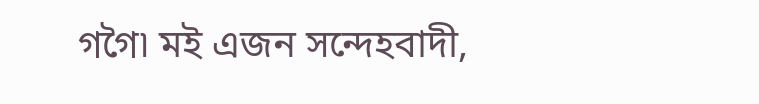গগৈ৷ মই এজন সন্দেহবাদী,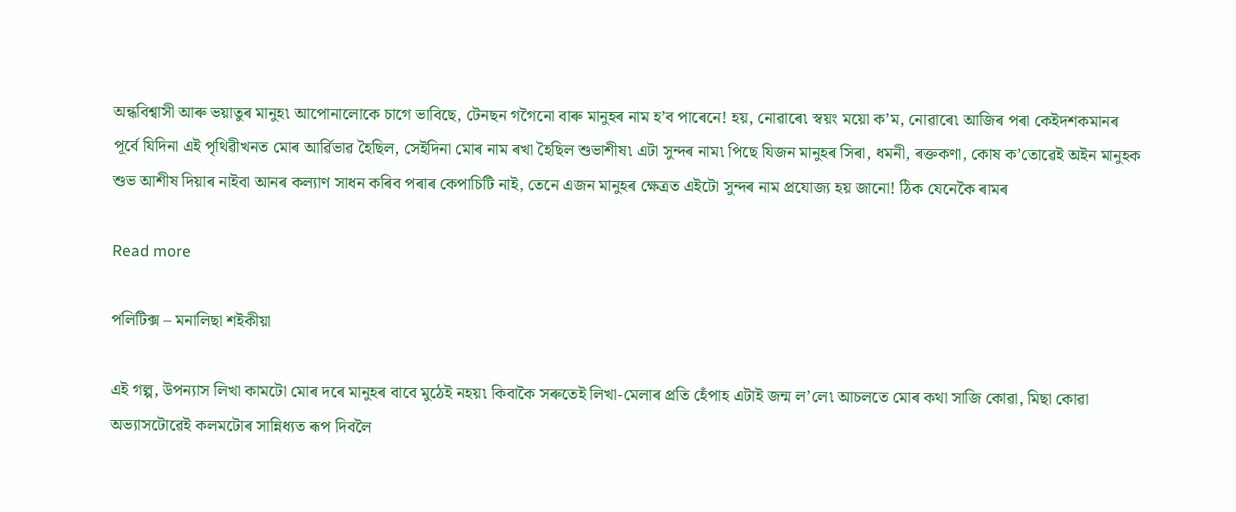অন্ধবিশ্বাসী আৰু ভয়াতুৰ মানুহ৷ আপোনালোকে চাগে ভাবিছে, টেনছন গগৈনো বাৰু মানুহৰ নাম হ’ব পাৰেনে! হয়, নোৱাৰে৷ স্বয়ং ময়ো ক’ম, নোৱাৰে৷ আজিৰ পৰা কেইদশকমানৰ পূৰ্বে যিদিনা এই পৃথিৱীখনত মোৰ আৰ্ৱিভাৱ হৈছিল, সেইদিনা মোৰ নাম ৰখা হৈছিল শুভাশীষ৷ এটা সুন্দৰ নাম৷ পিছে যিজন মানুহৰ সিৰা, ধমনী, ৰক্তকণা, কোষ ক’তোৱেই অইন মানুহক শুভ আশীষ দিয়াৰ নাইবা আনৰ কল্যাণ সাধন কৰিব পৰাৰ কেপাচিটি নাই, তেনে এজন মানুহৰ ক্ষেত্ৰত এইটো সুন্দৰ নাম প্ৰযোজ্য হয় জানো! ঠিক যেনেকৈ ৰামৰ

Read more

পলিটিক্স – মনালিছা শইকীয়া

এই গল্প, উপন্যাস লিখা কামটো মোৰ দৰে মানুহৰ বাবে মুঠেই নহয়৷ কিবাকৈ সৰুতেই লিখা-মেলাৰ প্ৰতি হেঁপাহ এটাই জন্ম ল’লে৷ আচলতে মোৰ কথা সাজি কোৱা, মিছা কোৱা অভ্যাসটোৱেই কলমটোৰ সান্নিধ্যত ৰূপ দিবলৈ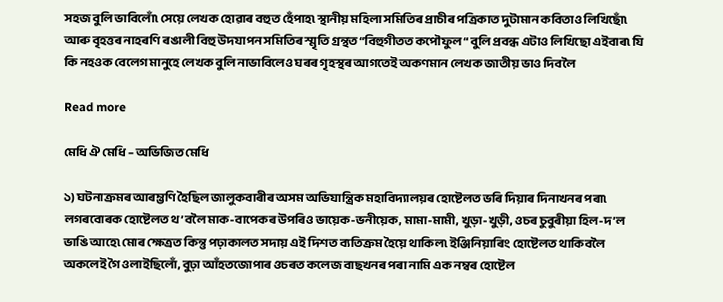সহজ বুলি ভাবিলোঁ৷ সেয়ে লেখক হোৱাৰ বহুত হেঁপাহ৷ স্থানীয় মহিলা সমিতিৰ প্ৰাচীৰ পত্ৰিকাত দুটামান কবিতাও লিখিছোঁ৷ আৰু বৃহত্তৰ নাহৰণি ৰঙালী বিহু উদযাপন সমিতিৰ স্মৃতি গ্ৰন্থত “বিহুগীতত কপৌফুল “ বুলি প্ৰবন্ধ এটাও লিখিছো এইবাৰ৷ যি কি নহওক বেলেগ মানুহে লেখক বুলি নাভাবিলেও ঘৰৰ গৃহস্থৰ আগতেই অকণমান লেখক জাতীয় ভাও দিবলৈ

Read more

মেধি ঐ মেধি – অভিজিত মেধি

১) ঘটনাক্ৰমৰ আৰম্ভণি হৈছিল জালুকবাৰীৰ অসম অভিযান্ত্ৰিক মহাবিদ্যালয়ৰ হোষ্টেলত ভৰি দিয়াৰ দিনাখনৰ পৰা৷ লগৰবোৰক হোষ্টেলত থ’বলৈ মাক-বাপেকৰ উপৰিও ভায়েক-ভনীয়েক, মামা-মামী, খুড়া-খুড়ী, ওচৰ চুবুৰীয়া হিল-দ’ল ভাঙি আহে৷ মোৰ ক্ষেত্ৰত কিন্তু পঢ়াকালত সদায় এই দিশত ব্যতিক্ৰম হৈয়ে থাকিল৷ ইঞ্জিনিয়াৰিং হোষ্টেলত থাকিবলৈ অকলেই গৈ ওলাইছিলোঁ, বুঢ়া আঁহতজোপাৰ ওচৰত কলেজ বাছখনৰ পৰা নামি এক নম্বৰ হোষ্টেল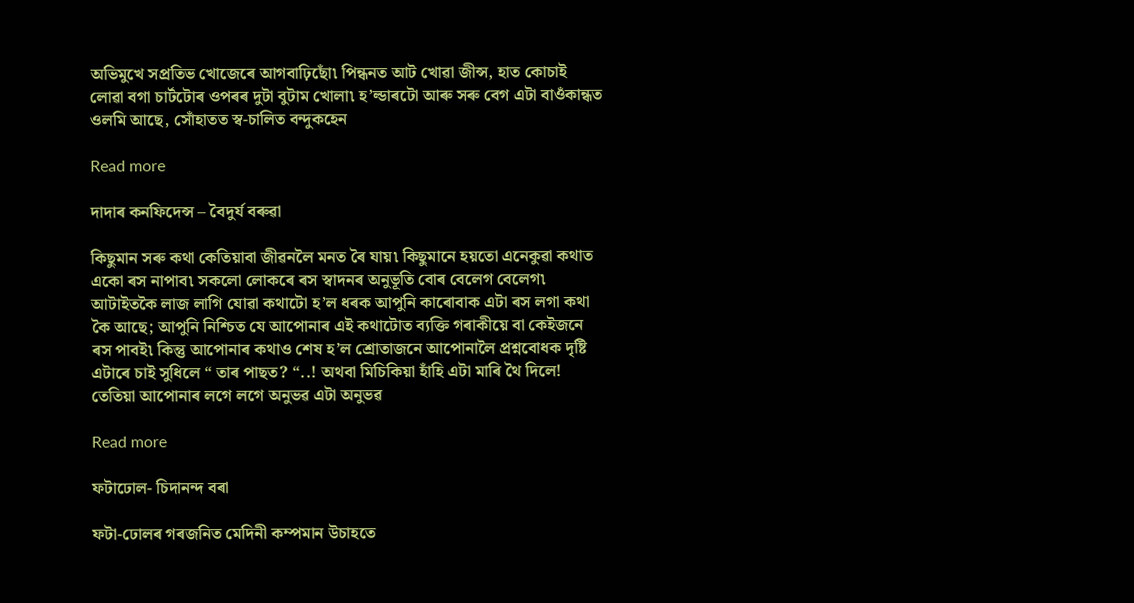অভিমুখে সপ্ৰতিভ খোজেৰে আগবাঢ়িছোঁ৷ পিন্ধনত আট খোৱা জীন্স, হাত কোচাই লোৱা বগা চাৰ্টটোৰ ওপৰৰ দুটা বুটাম খোলা৷ হ’ল্ডাৰটো আৰু সৰু বেগ এটা বাওঁকান্ধত ওলমি আছে, সোঁহাতত স্ব-চালিত বন্দুকহেন

Read more

দাদাৰ কনফিদেন্স – বৈদুৰ্য বৰুৱা

কিছুমান সৰু কথা কেতিয়াবা জীৱনলৈ মনত ৰৈ যায়৷ কিছুমানে হয়তো এনেকুৱা কথাত একো ৰস নাপাব৷ সকলো লোকৰে ৰস স্বাদনৰ অনুভূতি বোৰ বেলেগ বেলেগ৷ আটাইতকৈ লাজ লাগি যোৱা কথাটো হ’ল ধৰক আপুনি কাৰোবাক এটা ৰস লগা কথা কৈ আছে; আপুনি নিশ্চিত যে আপোনাৰ এই কথাটোত ব্যক্তি গৰাকীয়ে বা কেইজনে ৰস পাবই৷ কিন্তু আপোনাৰ কথাও শেষ হ’ল শ্ৰোতাজনে আপোনালৈ প্ৰশ্নবোধক দৃষ্টি এটাৰে চাই সুধিলে “ তাৰ পাছত? “..! অথবা মিচিকিয়া হাঁহি এটা মাৰি থৈ দিলে! তেতিয়া আপোনাৰ লগে লগে অনুভৱ এটা অনুভৱ

Read more

ফটাঢোল- চিদানন্দ বৰা

ফটা-ঢোলৰ গৰজনিত মেদিনী কম্পমান উচাহতে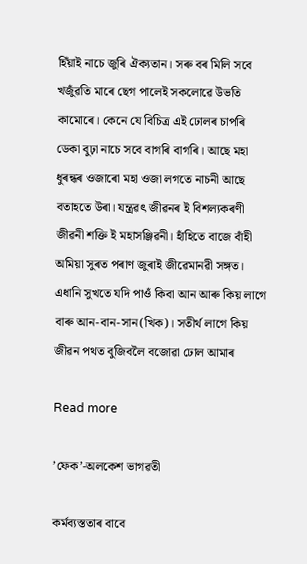হিঁয়াই নাচে জুৰি ঐক্যতান। সৰু বৰ মিলি সবে খজুঁৱতি মাৰে ছেগ পালেই সকলোৱে উভতি কামোৰে। কেনে যে বিচিত্ৰ এই ঢোলৰ চাপৰি ডেকা বুঢ়া নাচে সবে বাগৰি বাগৰি। আছে মহা ধুৰন্ধৰ ওজাৰো মহা ওজা লগতে নাচনী আছে বতাহতে উৰা। যন্ত্ৰৱৎ জীৱনৰ ই বিশল্যকৰণী জীৱনী শক্তি ই মহাসঞ্জিৱনী। হাঁহিতে বাজে বাঁহী অমিয়া সুৰত পৰাণ জুৰাই জীৱেমানৱী সঙ্গত। এধানি সুখতে যদি পাওঁ কিবা আন আৰু কিয় লাগে বাৰু আন-বান-সান(খিক)। সতীৰ্থ লাগে কিয় জীৱন পথত বুজিবলৈ বজোৱা ঢোল আমাৰ

Read more

’ফেক’-অলকেশ ভাগৱতী

কৰ্মব্যস্ততাৰ বাবে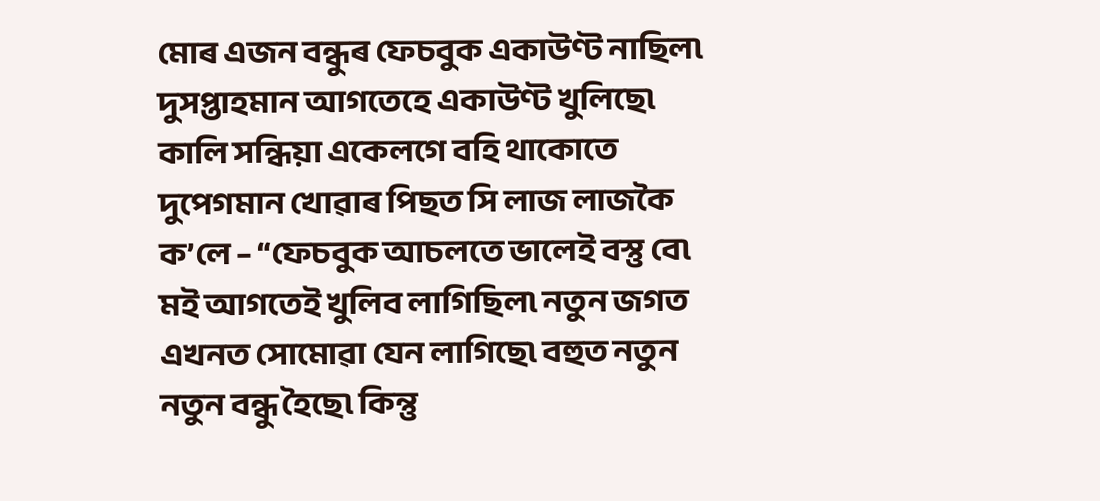মোৰ এজন বন্ধুৰ ফেচবুক একাউণ্ট নাছিল৷ দুসপ্তাহমান আগতেহে একাউণ্ট খুলিছে৷ কালি সন্ধিয়া একেলগে বহি থাকোতে দুপেগমান খোৱাৰ পিছত সি লাজ লাজকৈ ক’লে – “ফেচবুক আচলতে ভালেই বস্তু বে৷ মই আগতেই খুলিব লাগিছিল৷ নতুন জগত এখনত সোমোৱা যেন লাগিছে৷ বহুত নতুন নতুন বন্ধু হৈছে৷ কিন্তু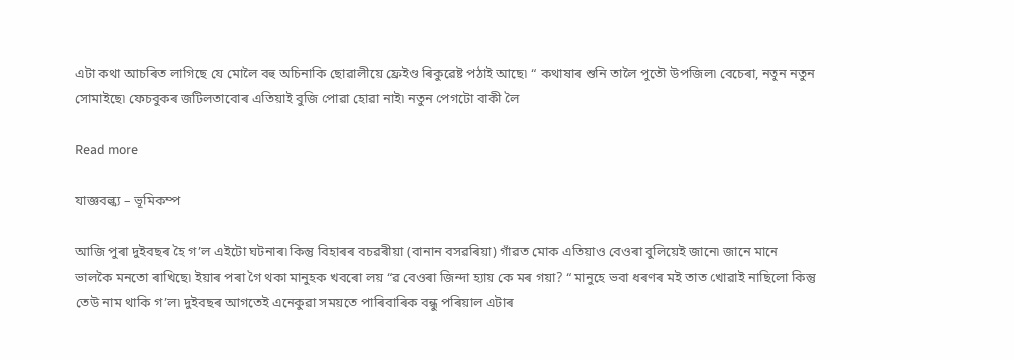এটা কথা আচৰিত লাগিছে যে মোলৈ বহু অচিনাকি ছোৱালীয়ে ফ্ৰেইণ্ড ৰিকুৱেষ্ট পঠাই আছে৷ “ কথাষাৰ শুনি তালৈ পুতৌ উপজিল৷ বেচেৰা, নতুন নতুন সোমাইছে৷ ফেচবুকৰ জটিলতাবোৰ এতিয়াই বুজি পোৱা হোৱা নাই৷ নতুন পেগটো বাকী লৈ

Read more

যাজ্ঞবল্ক্য – ভূমিকম্প

আজি পুৰা দুইবছৰ হৈ গ’ল এইটো ঘটনাৰ৷ কিন্তু বিহাৰৰ বচৱৰীয়া (বানান বসৱৰিয়া) গাঁৱত মোক এতিয়াও বেওৰা বুলিয়েই জানে৷ জানে মানে ভালকৈ মনতো ৰাখিছে৷ ইয়াৰ পৰা গৈ থকা মানুহক খবৰো লয় “ৱ বেওৰা জিন্দা হ্যায় কে মৰ গয়া? “ মানুহে ভবা ধৰণৰ মই তাত খোৱাই নাছিলো কিন্তু তেউ নাম থাকি গ’ল৷ দুইবছৰ আগতেই এনেকুৱা সময়তে পাৰিবাৰিক বন্ধু পৰিয়াল এটাৰ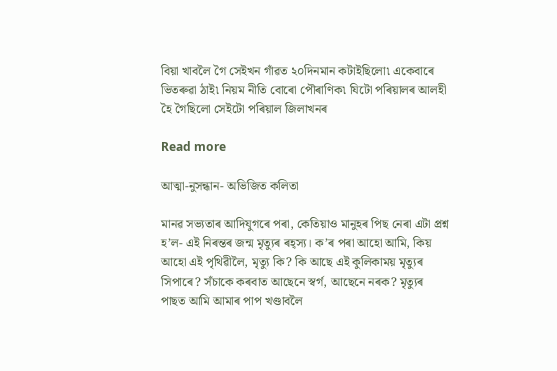বিয়া খাবলৈ গৈ সেইখন গাঁৱত ২০দিনমান কটাইছিলো৷ একেবাৰে ভিতৰুৱা ঠাই৷ নিয়ম নীতি বোৰো পৌৰাণিক৷ যিটো পৰিয়ালৰ আলহী হৈ গৈছিলো সেইটো পৰিয়াল জিলাখনৰ

Read more

আত্মা-নুসন্ধান- অভিজিত কলিতা

মানৱ সভ্যতাৰ আদিযুগৰে পৰা, কেতিয়াও মানুহৰ পিছ নেৰা এটা প্ৰশ্ন হ’ল- এই নিৰন্তৰ জন্ম মৃত্যুৰ ৰহ্স্য। ক’ৰ পৰা আহো আমি, কিয় আহো এই পৃথিৱীলৈ, মৃত্যু কি? কি আছে এই কুলিকাময় মৃত্যুৰ সিপাৰে? সঁচাকে কৰবাত আছেনে স্বৰ্গ, আছেনে নৰক? মৃত্যুৰ পাছত আমি আমাৰ পাপ খণ্ডাবলৈ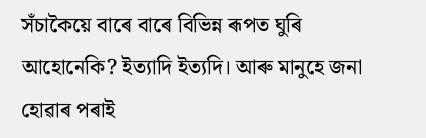সঁচাকৈয়ে বাৰে বাৰে বিভিন্ন ৰূপত ঘুৰি আহোনেকি? ইত্যাদি ইত্যদি। আৰু মানুহে জনা হোৱাৰ পৰাই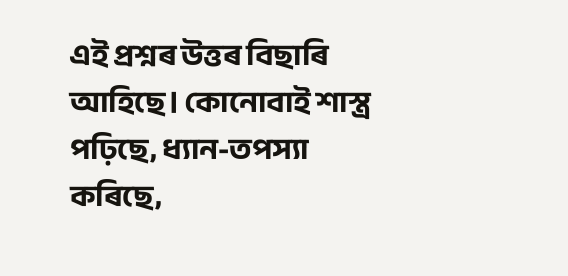এই প্ৰশ্নৰ উত্তৰ বিছাৰি আহিছে। কোনোবাই শাস্ত্ৰ পঢ়িছে, ধ্যান-তপস্যা কৰিছে,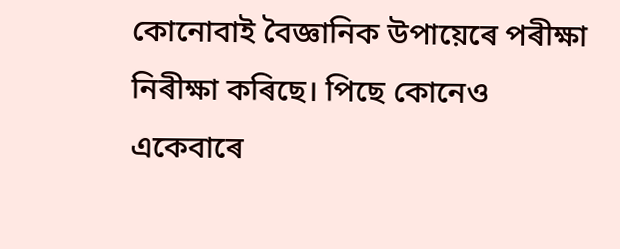কোনোবাই বৈজ্ঞানিক উপায়েৰে পৰীক্ষা নিৰীক্ষা কৰিছে। পিছে কোনেও একেবাৰে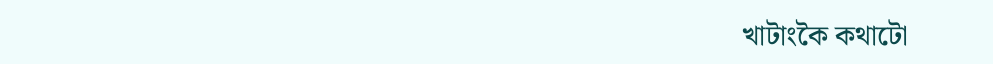খাটাংকৈ কথাটো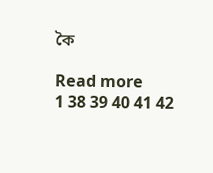কৈ

Read more
1 38 39 40 41 42